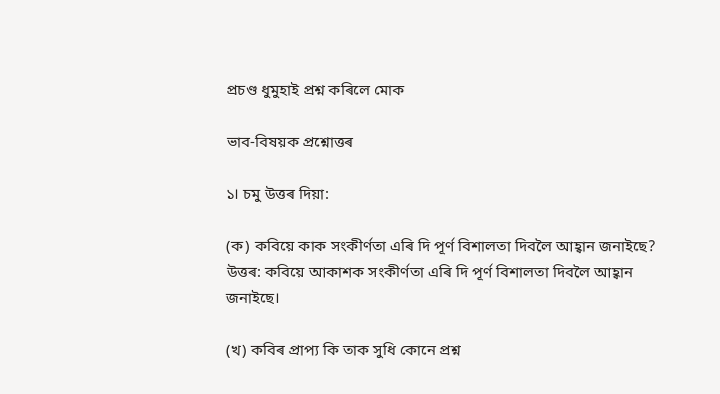প্ৰচণ্ড ধুমুহাই প্রশ্ন কৰিলে মোক

ভাব-বিষয়ক প্ৰশ্নোত্তৰ

১। চমু উত্তৰ দিয়া:

(ক) কবিয়ে কাক সংকীৰ্ণতা এৰি দি পূৰ্ণ বিশালতা দিবলৈ আহ্বান জনাইছে?
উত্তৰ: কবিয়ে আকাশক সংকীৰ্ণতা এৰি দি পূৰ্ণ বিশালতা দিবলৈ আহ্বান জনাইছে।

(খ) কবিৰ প্ৰাপ্য কি তাক সুধি কোনে প্ৰশ্ন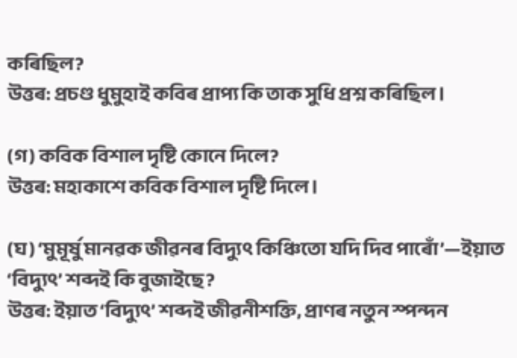কৰিছিল?
উত্তৰ: প্ৰচণ্ড ধুমুহাই কবিৰ প্ৰাপ্য কি তাক সুধি প্ৰশ্ন কৰিছিল।

(গ) কবিক বিশাল দৃষ্টি কোনে দিলে?
উত্তৰ: মহাকাশে কবিক বিশাল দৃষ্টি দিলে।

(ঘ) ‘মুমূৰ্ষু মানৱক জীৱনৰ বিদ্যুৎ কিঞ্চিতো যদি দিব পাৰোঁ’—ইয়াত ‘বিদ্যুৎ’ শব্দই কি বুজাইছে?
উত্তৰ: ইয়াত ‘বিদ্যুৎ’ শব্দই জীৱনীশক্তি, প্ৰাণৰ নতুন স্পন্দন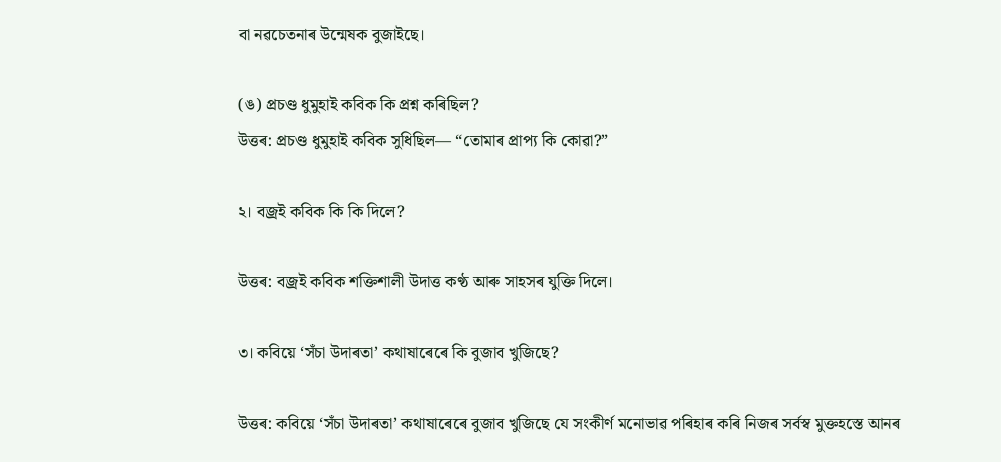বা নৱচেতনাৰ উন্মেষক বুজাইছে।

(ঙ) প্ৰচণ্ড ধুমুহাই কবিক কি প্ৰশ্ন কৰিছিল?
উত্তৰ: প্ৰচণ্ড ধুমুহাই কবিক সুধিছিল— “তোমাৰ প্ৰাপ্য কি কোৱা?”

২। বজ্ৰই কবিক কি কি দিলে?

উত্তৰ: বজ্ৰই কবিক শক্তিশালী উদাত্ত কণ্ঠ আৰু সাহসৰ যুক্তি দিলে।

৩। কবিয়ে ‘সঁচা উদাৰতা’ কথাষাৰেৰে কি বুজাব খুজিছে?

উত্তৰ: কবিয়ে ‘সঁচা উদাৰতা’ কথাষাৰেৰে বুজাব খুজিছে যে সংকীৰ্ণ মনোভাৱ পৰিহাৰ কৰি নিজৰ সৰ্বস্ব মুক্তহস্তে আনৰ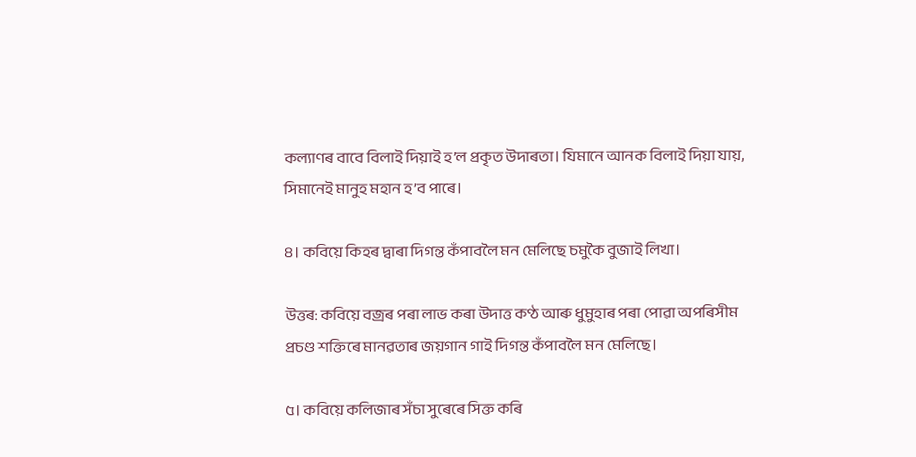কল্যাণৰ বাবে বিলাই দিয়াই হ’ল প্ৰকৃত উদাৰতা। যিমানে আনক বিলাই দিয়া যায়, সিমানেই মানুহ মহান হ’ব পাৰে।

৪। কবিয়ে কিহৰ দ্বাৰা দিগন্ত কঁপাবলৈ মন মেলিছে চমুকৈ বুজাই লিখা।

উত্তৰ: কবিয়ে বজ্ৰৰ পৰা লাভ কৰা উদাত্ত কণ্ঠ আৰু ধুমুহাৰ পৰা পোৱা অপৰিসীম প্ৰচণ্ড শক্তিৰে মানৱতাৰ জয়গান গাই দিগন্ত কঁপাবলৈ মন মেলিছে।

৫। কবিয়ে কলিজাৰ সঁচা সুৰেৰে সিক্ত কৰি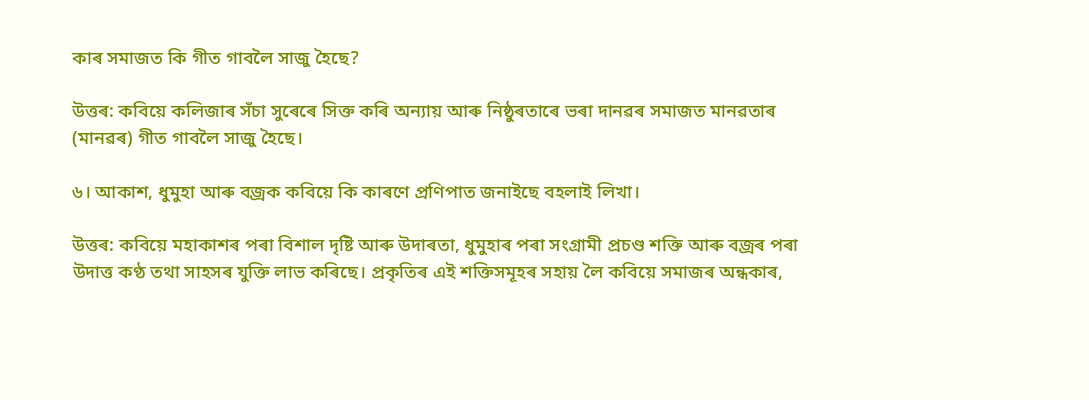কাৰ সমাজত কি গীত গাবলৈ সাজু হৈছে?

উত্তৰ: কবিয়ে কলিজাৰ সঁচা সুৰেৰে সিক্ত কৰি অন্যায় আৰু নিষ্ঠুৰতাৰে ভৰা দানৱৰ সমাজত মানৱতাৰ (মানৱৰ) গীত গাবলৈ সাজু হৈছে।

৬। আকাশ, ধুমুহা আৰু বজ্ৰক কবিয়ে কি কাৰণে প্ৰণিপাত জনাইছে বহলাই লিখা।

উত্তৰ: কবিয়ে মহাকাশৰ পৰা বিশাল দৃষ্টি আৰু উদাৰতা, ধুমুহাৰ পৰা সংগ্ৰামী প্ৰচণ্ড শক্তি আৰু বজ্ৰৰ পৰা উদাত্ত কণ্ঠ তথা সাহসৰ যুক্তি লাভ কৰিছে। প্ৰকৃতিৰ এই শক্তিসমূহৰ সহায় লৈ কবিয়ে সমাজৰ অন্ধকাৰ,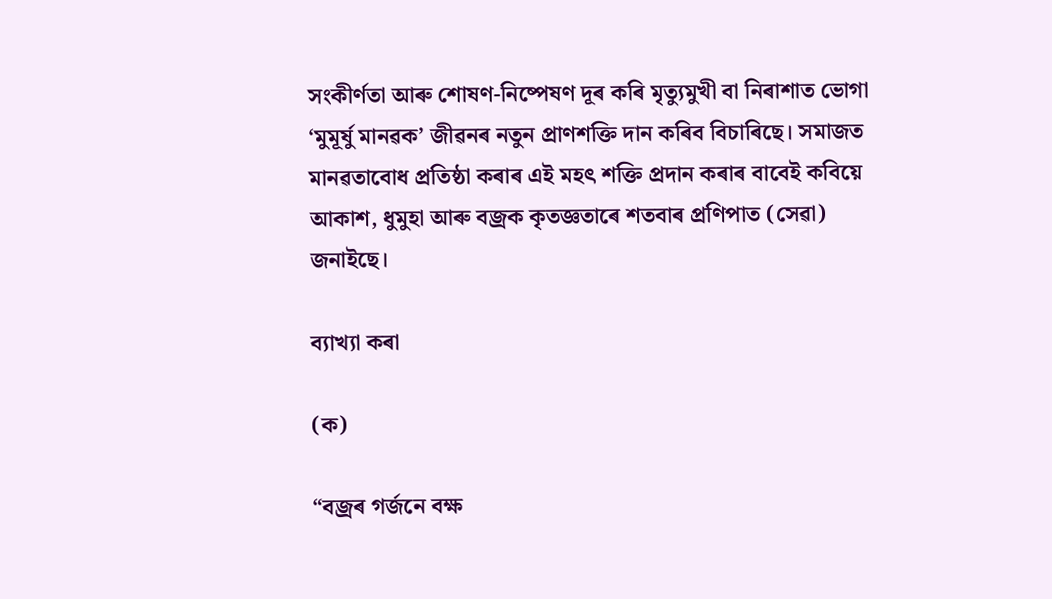সংকীৰ্ণতা আৰু শোষণ-নিষ্পেষণ দূৰ কৰি মৃত্যুমুখী বা নিৰাশাত ভোগা ‘মুমূৰ্ষু মানৱক’ জীৱনৰ নতুন প্ৰাণশক্তি দান কৰিব বিচাৰিছে। সমাজত মানৱতাবোধ প্ৰতিষ্ঠা কৰাৰ এই মহৎ শক্তি প্ৰদান কৰাৰ বাবেই কবিয়ে আকাশ, ধুমুহা আৰু বজ্ৰক কৃতজ্ঞতাৰে শতবাৰ প্ৰণিপাত (সেৱা) জনাইছে।

ব্যাখ্যা কৰা

(ক)

“বজ্ৰৰ গৰ্জনে বক্ষ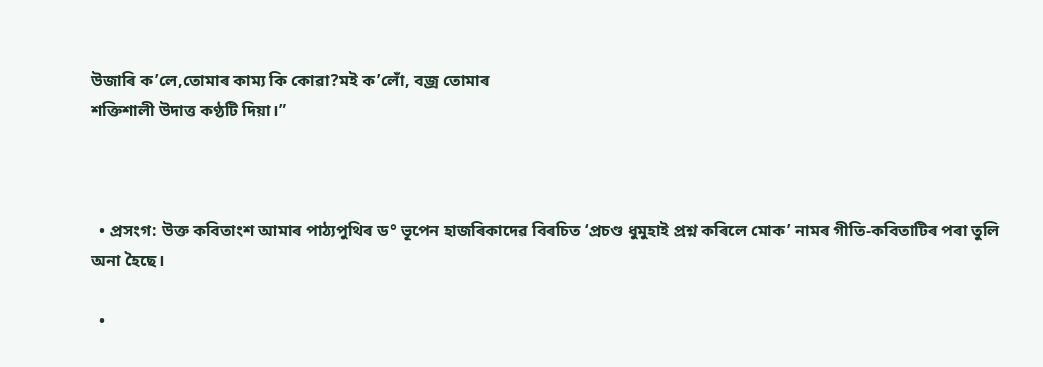উজাৰি ক’লে,তোমাৰ কাম্য কি কোৱা?মই ক’লোঁ, বজ্র তোমাৰ
শক্তিশালী উদাত্ত কণ্ঠটি দিয়া।”



  • প্ৰসংগ: উক্ত কবিতাংশ আমাৰ পাঠ্যপুথিৰ ড° ভূপেন হাজৰিকাদেৱ বিৰচিত ‘প্ৰচণ্ড ধুমুহাই প্ৰশ্ন কৰিলে মোক’ নামৰ গীতি-কবিতাটিৰ পৰা তুলি অনা হৈছে।

  •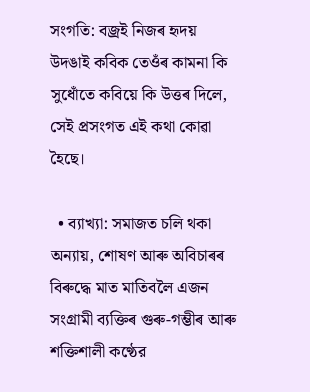সংগতি: বজ্ৰই নিজৰ হৃদয় উদঙাই কবিক তেওঁৰ কামনা কি সুধোঁতে কবিয়ে কি উত্তৰ দিলে, সেই প্ৰসংগত এই কথা কোৱা হৈছে।

  • ব্যাখ্যা: সমাজত চলি থকা অন্যায়, শোষণ আৰু অবিচাৰৰ বিৰুদ্ধে মাত মাতিবলৈ এজন সংগ্ৰামী ব্যক্তিৰ গুৰু-গম্ভীৰ আৰু শক্তিশালী কণ্ঠের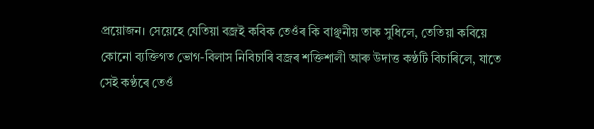প্ৰয়োজন। সেয়েহে যেতিয়া বজ্ৰই কবিক তেওঁৰ কি বাঞ্ছনীয় তাক সুধিলে, তেতিয়া কবিয়ে কোনো ব্যক্তিগত ভোগ-বিলাস নিবিচাৰি বজ্ৰৰ শক্তিশালী আৰু উদাত্ত কণ্ঠটি বিচাৰিলে, যাতে সেই কণ্ঠৰে তেওঁ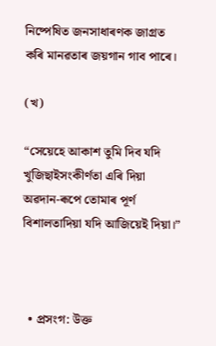নিষ্পেষিত জনসাধাৰণক জাগ্ৰত কৰি মানৱতাৰ জয়গান গাব পাৰে।

(খ)

“সেয়েহে আকাশ তুমি দিব যদি খুজিছাইসংকীর্ণতা এৰি দিয়া
অৱদান-ৰূপে তোমাৰ পূৰ্ণ বিশালতাদিয়া যদি আজিয়েই দিয়া।”



  • প্ৰসংগ: উক্ত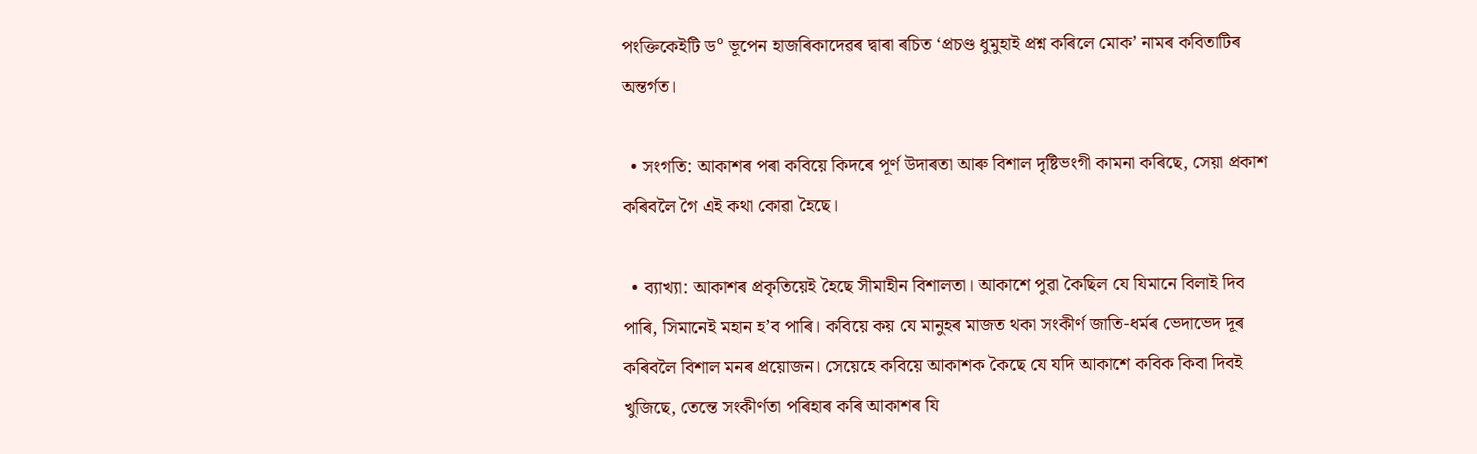পংক্তিকেইটি ড° ভূপেন হাজৰিকাদেৱৰ দ্বাৰা ৰচিত ‘প্ৰচণ্ড ধুমুহাই প্ৰশ্ন কৰিলে মোক’ নামৰ কবিতাটিৰ অন্তৰ্গত।

  • সংগতি: আকাশৰ পৰা কবিয়ে কিদৰে পূৰ্ণ উদাৰতা আৰু বিশাল দৃষ্টিভংগী কামনা কৰিছে, সেয়া প্ৰকাশ কৰিবলৈ গৈ এই কথা কোৱা হৈছে।

  • ব্যাখ্যা: আকাশৰ প্ৰকৃতিয়েই হৈছে সীমাহীন বিশালতা। আকাশে পুৱা কৈছিল যে যিমানে বিলাই দিব পাৰি, সিমানেই মহান হ’ব পাৰি। কবিয়ে কয় যে মানুহৰ মাজত থকা সংকীৰ্ণ জাতি-ধৰ্মৰ ভেদাভেদ দূৰ কৰিবলৈ বিশাল মনৰ প্ৰয়োজন। সেয়েহে কবিয়ে আকাশক কৈছে যে যদি আকাশে কবিক কিবা দিবই খুজিছে, তেন্তে সংকীৰ্ণতা পৰিহাৰ কৰি আকাশৰ যি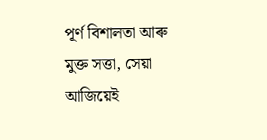পূৰ্ণ বিশালতা আৰু মুক্ত সত্তা, সেয়া আজিয়েই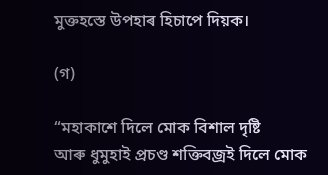মুক্তহস্তে উপহাৰ হিচাপে দিয়ক।

(গ)

“মহাকাশে দিলে মোক বিশাল দৃষ্টি
আৰু ধুমুহাই প্রচণ্ড শক্তিবজ্রই দিলে মোক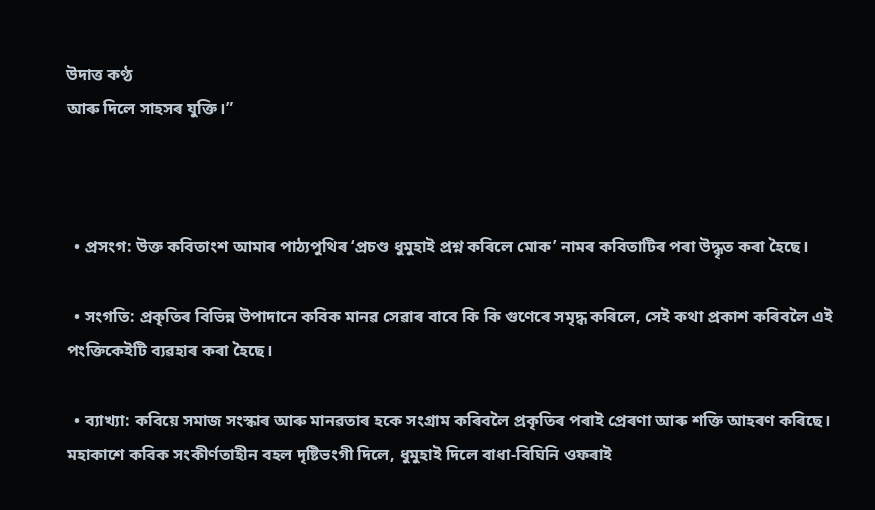উদাত্ত কণ্ঠ
আৰু দিলে সাহসৰ যুক্তি।”



  • প্ৰসংগ: উক্ত কবিতাংশ আমাৰ পাঠ্যপুথিৰ ‘প্ৰচণ্ড ধুমুহাই প্ৰশ্ন কৰিলে মোক’ নামৰ কবিতাটিৰ পৰা উদ্ধৃত কৰা হৈছে।

  • সংগতি: প্ৰকৃতিৰ বিভিন্ন উপাদানে কবিক মানৱ সেৱাৰ বাবে কি কি গুণেৰে সমৃদ্ধ কৰিলে, সেই কথা প্ৰকাশ কৰিবলৈ এই পংক্তিকেইটি ব্যৱহাৰ কৰা হৈছে।

  • ব্যাখ্যা: কবিয়ে সমাজ সংস্কাৰ আৰু মানৱতাৰ হকে সংগ্ৰাম কৰিবলৈ প্ৰকৃতিৰ পৰাই প্ৰেৰণা আৰু শক্তি আহৰণ কৰিছে। মহাকাশে কবিক সংকীৰ্ণতাহীন বহল দৃষ্টিভংগী দিলে, ধুমুহাই দিলে বাধা-বিঘিনি ওফৰাই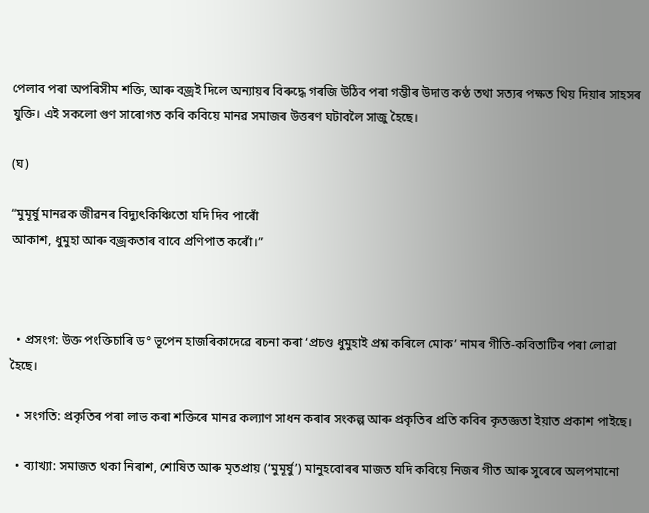পেলাব পৰা অপৰিসীম শক্তি, আৰু বজ্ৰই দিলে অন্যায়ৰ বিৰুদ্ধে গৰজি উঠিব পৰা গম্ভীৰ উদাত্ত কণ্ঠ তথা সত্যৰ পক্ষত থিয় দিয়াৰ সাহসৰ যুক্তি। এই সকলো গুণ সাৰোগত কৰি কবিয়ে মানৱ সমাজৰ উত্তৰণ ঘটাবলৈ সাজু হৈছে।

(ঘ)

“মুমূর্ষু মানৱক জীৱনৰ বিদ্যুৎকিঞ্চিতো যদি দিব পাৰোঁ
আকাশ, ধুমুহা আৰু বজ্রকতাৰ বাবে প্রণিপাত কৰোঁ।”



  • প্ৰসংগ: উক্ত পংক্তিচাৰি ড° ভূপেন হাজৰিকাদেৱে ৰচনা কৰা ‘প্ৰচণ্ড ধুমুহাই প্ৰশ্ন কৰিলে মোক’ নামৰ গীতি-কবিতাটিৰ পৰা লোৱা হৈছে।

  • সংগতি: প্ৰকৃতিৰ পৰা লাভ কৰা শক্তিৰে মানৱ কল্যাণ সাধন কৰাৰ সংকল্প আৰু প্ৰকৃতিৰ প্ৰতি কবিৰ কৃতজ্ঞতা ইয়াত প্ৰকাশ পাইছে।

  • ব্যাখ্যা: সমাজত থকা নিৰাশ, শোষিত আৰু মৃতপ্ৰায় (‘মুমূৰ্ষু’) মানুহবোৰৰ মাজত যদি কবিয়ে নিজৰ গীত আৰু সুৰেৰে অলপমানো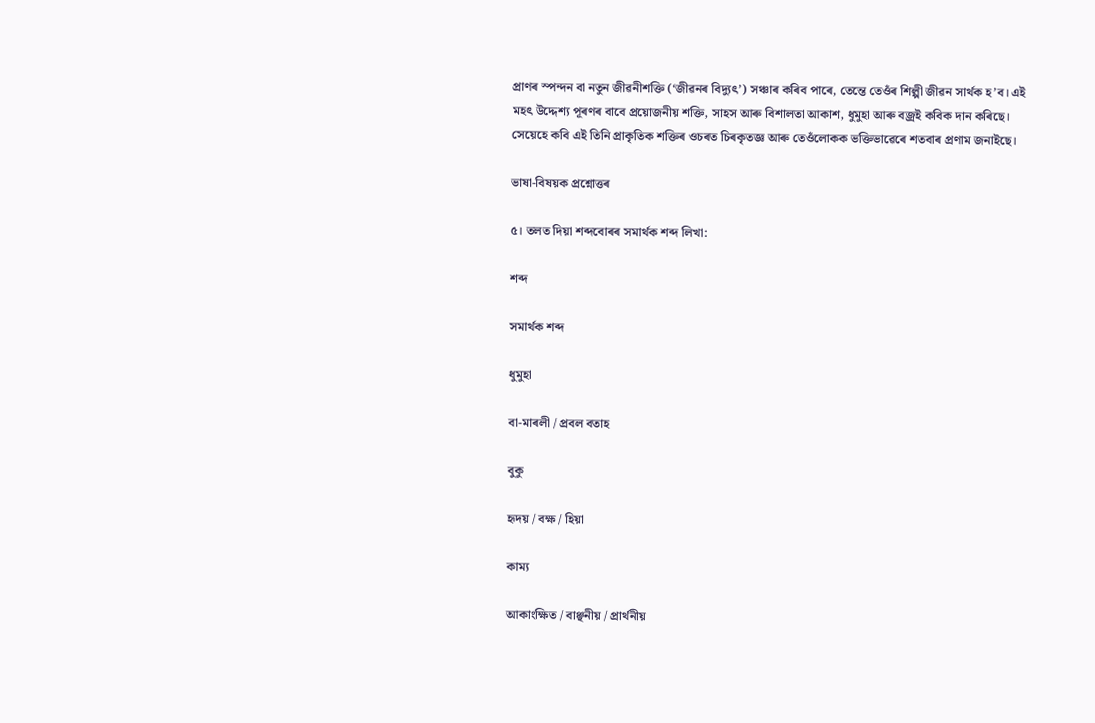প্ৰাণৰ স্পন্দন বা নতুন জীৱনীশক্তি (‘জীৱনৰ বিদ্যুৎ’) সঞ্চাৰ কৰিব পাৰে, তেন্তে তেওঁৰ শিল্পী জীৱন সাৰ্থক হ’ব। এই মহৎ উদ্দেশ্য পূৰণৰ বাবে প্ৰয়োজনীয় শক্তি, সাহস আৰু বিশালতা আকাশ, ধুমুহা আৰু বজ্ৰই কবিক দান কৰিছে। সেয়েহে কবি এই তিনি প্ৰাকৃতিক শক্তিৰ ওচৰত চিৰকৃতজ্ঞ আৰু তেওঁলোকক ভক্তিভাৱেৰে শতবাৰ প্ৰণাম জনাইছে।

ভাষা-বিষয়ক প্ৰশ্নোত্তৰ

৫। তলত দিয়া শব্দবোৰৰ সমাৰ্থক শব্দ লিখা:

শব্দ

সমাৰ্থক শব্দ

ধুমুহা

বা-মাৰলী / প্ৰবল বতাহ

বুকু

হৃদয় / বক্ষ / হিয়া

কাম্য

আকাংক্ষিত / বাঞ্ছনীয় / প্ৰাৰ্থনীয়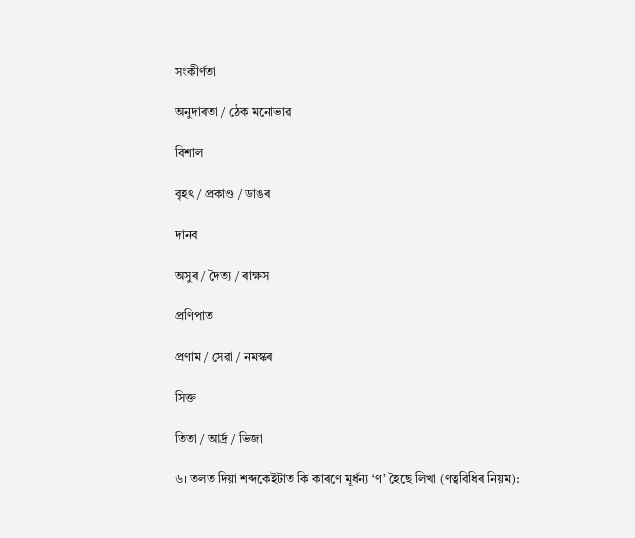সংকীৰ্ণতা

অনুদাৰতা / ঠেক মনোভাৱ

বিশাল

বৃহৎ / প্ৰকাণ্ড / ডাঙৰ

দানব

অসুৰ / দৈত্য / ৰাক্ষস

প্ৰণিপাত

প্ৰণাম / সেৱা / নমস্কৰ

সিক্ত

তিতা / আৰ্দ্ৰ / ভিজা

৬। তলত দিয়া শব্দকেইটাত কি কাৰণে মূৰ্ধন্য ‘ণ’ হৈছে লিখা (ণত্ববিধিৰ নিয়ম):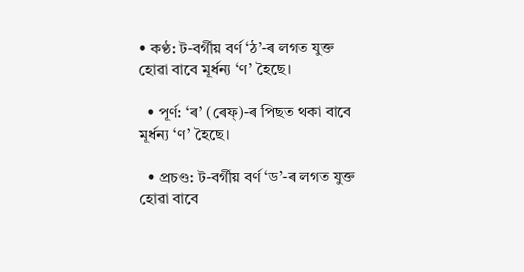• কণ্ঠ: ট-বৰ্গীয় বৰ্ণ ‘ঠ’-ৰ লগত যুক্ত হোৱা বাবে মূৰ্ধন্য ‘ণ’ হৈছে।

  • পূৰ্ণ: ‘ৰ’ (ৰেফ্)-ৰ পিছত থকা বাবে মূৰ্ধন্য ‘ণ’ হৈছে।

  • প্ৰচণ্ড: ট-বৰ্গীয় বৰ্ণ ‘ড’-ৰ লগত যুক্ত হোৱা বাবে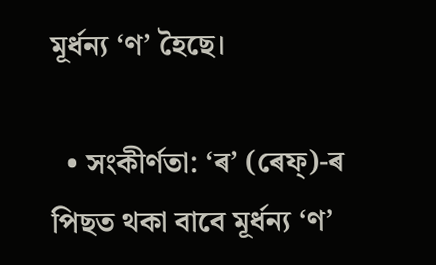মূৰ্ধন্য ‘ণ’ হৈছে।

  • সংকীৰ্ণতা: ‘ৰ’ (ৰেফ্)-ৰ পিছত থকা বাবে মূৰ্ধন্য ‘ণ’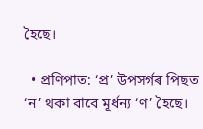হৈছে।

  • প্ৰণিপাত: ‘প্ৰ’ উপসৰ্গৰ পিছত ‘ন’ থকা বাবে মূৰ্ধন্য ‘ণ’ হৈছে।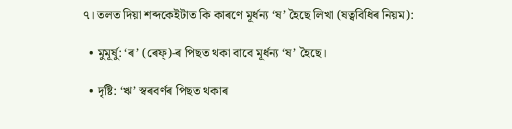৭। তলত দিয়া শব্দকেইটাত কি কাৰণে মূৰ্ধন্য ‘ষ’ হৈছে লিখা (ষত্ববিধিৰ নিয়ম):

  • মুমূৰ্ষু: ‘ৰ’ (ৰেফ্)-ৰ পিছত থকা বাবে মূৰ্ধন্য ‘ষ’ হৈছে।

  • দৃষ্টি: ‘ঋ’ স্বৰবৰ্ণৰ পিছত থকাৰ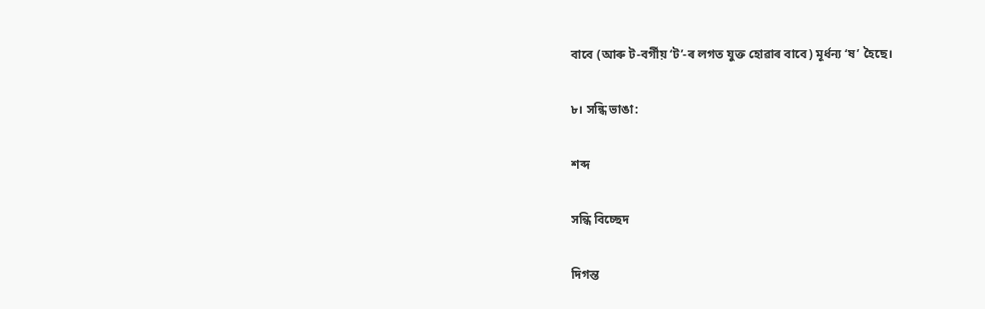বাবে (আৰু ট-বৰ্গীয় ‘ট’-ৰ লগত যুক্ত হোৱাৰ বাবে) মূৰ্ধন্য ‘ষ’ হৈছে।

৮। সন্ধি ভাঙা:

শব্দ

সন্ধি বিচ্ছেদ

দিগন্ত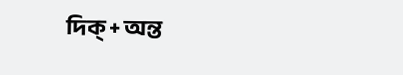দিক্ + অন্ত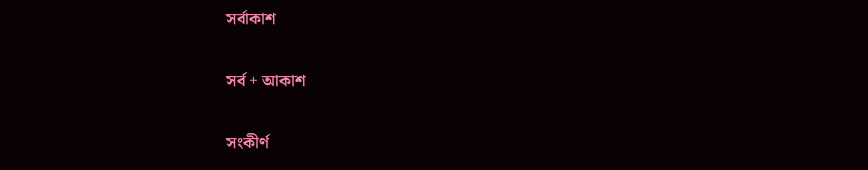সৰ্বাকাশ

সৰ্ব + আকাশ

সংকীৰ্ণ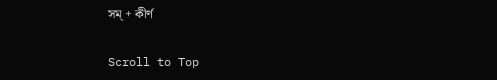সম্ + কীৰ্ণ

Scroll to Top